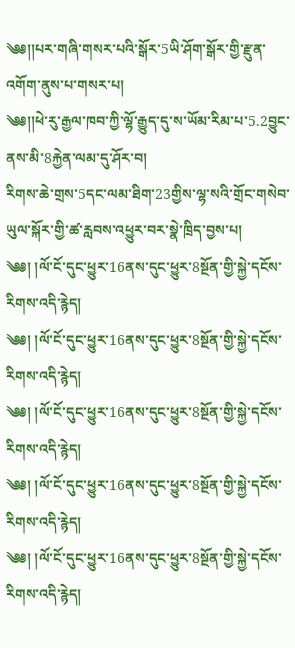༄༅།།པར་གཞི་གསར་པའི་སྒོར་5ཡི་ཤོག་སྒོར་གྱི་རྫུན་འགོག་ནུས་པ་གསར་པ།
༄༅།།ཕེ་རུ་རྒྱལ་ཁབ་ཀྱི་ལྷོ་རྒྱུད་དུ་ས་ཡོམ་རིམ་པ་5.2བྱུང་ནས་མི་8རྐྱེན་ལམ་དུ་ཤོར་བ།
རིགས་ཆེ་གྲས་5དང་ལམ་ཐིག་23གྱིས་ལྷ་སའི་གྲོང་གསེབ་ཡུལ་སྐོར་གྱི་ཚ་རླབས་འཕྱུར་བར་སྣེ་ཁྲིད་བྱས་པ།
༄༅། །ལོ་ངོ་དུང་ཕྱུར་16ནས་དུང་ཕྱུར་8སྔོན་གྱི་སྐྱེ་དངོས་རིགས་འདི་རྙེད།
༄༅། །ལོ་ངོ་དུང་ཕྱུར་16ནས་དུང་ཕྱུར་8སྔོན་གྱི་སྐྱེ་དངོས་རིགས་འདི་རྙེད།
༄༅། །ལོ་ངོ་དུང་ཕྱུར་16ནས་དུང་ཕྱུར་8སྔོན་གྱི་སྐྱེ་དངོས་རིགས་འདི་རྙེད།
༄༅། །ལོ་ངོ་དུང་ཕྱུར་16ནས་དུང་ཕྱུར་8སྔོན་གྱི་སྐྱེ་དངོས་རིགས་འདི་རྙེད།
༄༅། །ལོ་ངོ་དུང་ཕྱུར་16ནས་དུང་ཕྱུར་8སྔོན་གྱི་སྐྱེ་དངོས་རིགས་འདི་རྙེད།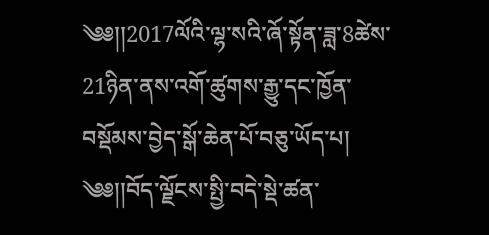༄༅།།2017ལོའི་ལྷ་སའི་ཞོ་སྟོན་ཟླ་8ཚེས་21ཉིན་ནས་འགོ་ཚུགས་རྒྱུ་དང་ཁྱོན་བསྡོམས་བྱེད་སྒོ་ཆེན་པོ་བཅུ་ཡོད་པ།
༄༅།།བོད་ལྗོངས་སྤྱི་བདེ་སྡེ་ཚན་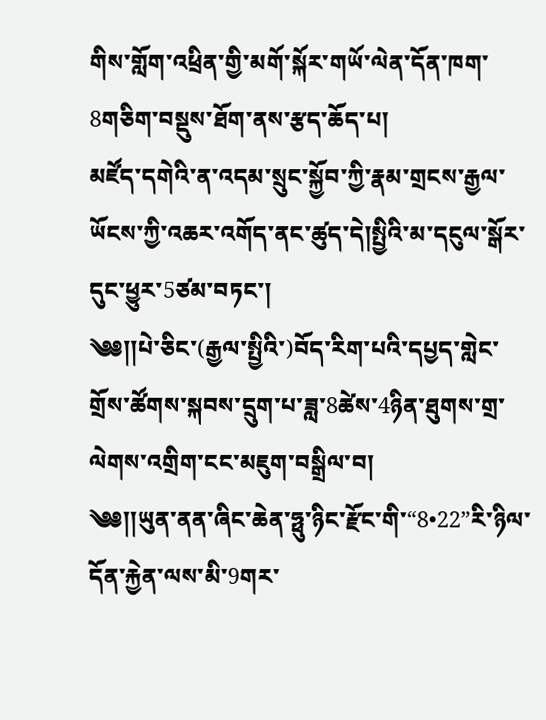གིས་གློག་འཕྲིན་གྱི་མགོ་སྐོར་གཡོ་ལེན་དོན་ཁག་8གཅིག་བསྡུས་ཐོག་ནས་རྩད་ཆོད་པ།
མཛོད་དགེའི་ན་འདམ་སྲུང་སྐྱོབ་ཀྱི་རྣམ་གྲངས་རྒྱལ་ཡོངས་ཀྱི་འཆར་འགོད་ནང་ཚུད་དེ།སྤྱིའི་མ་དངུལ་སྒོར་དུང་ཕྱུར་5ཙམ་བཏང་།
༄༅།།པེ་ཅིང་(རྒྱལ་སྤྱིའི་)བོད་རིག་པའི་དཔྱད་གླེང་གྲོས་ཚོགས་སྐབས་དྲུག་པ་ཟླ་8ཚེས་4ཉིན་ཐུགས་གྲ་ལེགས་འགྲིག་ངང་མཇུག་བསྒྲིལ་བ།
༄༅།།ཡུན་ནན་ཞིང་ཆེན་ཧྥུ་ཉིང་རྫོང་གི་“8•22”རི་ཉིལ་དོན་རྐྱེན་ལས་མི་9གར་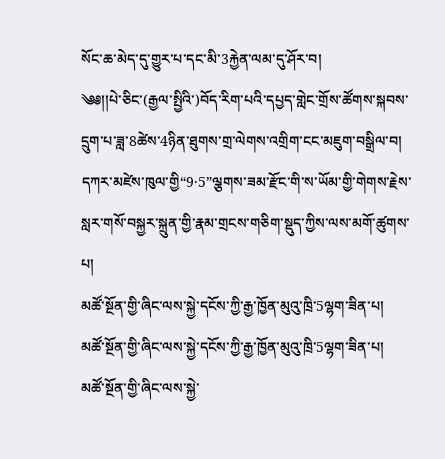སོང་ཆ་མེད་དུ་གྱུར་པ་དང་མི་3རྐྱེན་ལམ་དུ་ཤོར་བ།
༄༅།།པེ་ཅིང་(རྒྱལ་སྤྱིའི་)བོད་རིག་པའི་དཔྱད་གླེང་གྲོས་ཚོགས་སྐབས་དྲུག་པ་ཟླ་8ཚེས་4ཉིན་ཐུགས་གྲ་ལེགས་འགྲིག་ངང་མཇུག་བསྒྲིལ་བ།
དཀར་མཛེས་ཁུལ་གྱི“9·5”ལྕགས་ཟམ་རྫོང་གི་ས་ཡོམ་གྱི་གེགས་རྗེས་སླར་གསོ་བསྐྱར་སྐྲུན་གྱི་རྣམ་གྲངས་གཅིག་སྡུད་ཀྱིས་ལས་མགོ་ཚུགས་པ།
མཚོ་སྔོན་གྱི་ཞིང་ལས་སྐྱེ་དངོས་ཀྱི་རྒྱ་ཁྱོན་མུའུ་ཁྲི་5ལྷག་ཟིན་པ།
མཚོ་སྔོན་གྱི་ཞིང་ལས་སྐྱེ་དངོས་ཀྱི་རྒྱ་ཁྱོན་མུའུ་ཁྲི་5ལྷག་ཟིན་པ།
མཚོ་སྔོན་གྱི་ཞིང་ལས་སྐྱེ་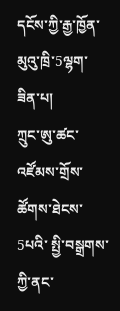དངོས་ཀྱི་རྒྱ་ཁྱོན་མུའུ་ཁྲི་5ལྷག་ཟིན་པ།
ཀྲུང་ཨུ་ཚང་འཛོམས་གྲོས་ཚོགས་ཐེངས་5པའི་ སྤྱི་བསྒྲགས་ཀྱི་ནང་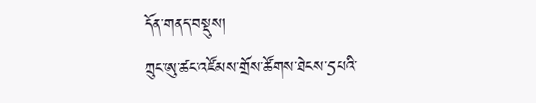དོན་གནད་བསྡུས།
ཀྲུང་ཨུ་ཚང་འཛོམས་གྲོས་ཚོགས་ཐེངས་5པའི་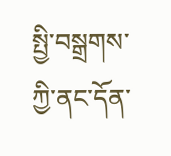སྤྱི་བསྒྲགས་ཀྱི་ནང་དོན་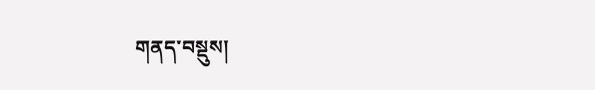གནད་བསྡུས།